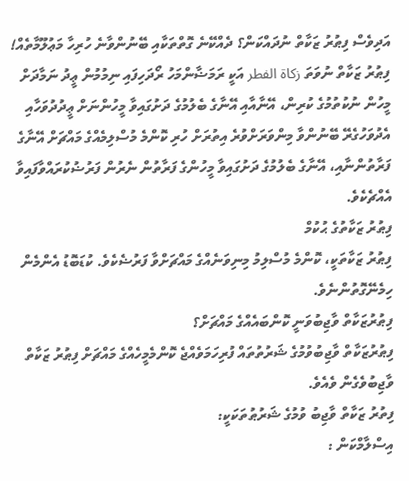އަދިވެސް ފިޠުރު ޒަކާތް ނުދައްކަން؟ ދެއްކޭނެ ގޮތްތަކާއި ބޭނުންވާނެ ހުރިހާ މަޢުލޫމާތެއް!
ފިޠުރު ޒަކާތް ނުވަތަ زكاة الفطر އަކީ ރަމަޟާންމަހު ރޯދަހިފައި ނިމުމުން ޢީދު ނަމާދަށް މީހުން ނުކުތުމުގެ ކުރިން، އޭނާއާއި އޭނާގެ ބެލުމުގެ ދަށުގައިވާ މީހުންނަށް ޢީދުދުވަހާއި އެދުވަހުގެރޭ ބޭނުންވާ މިންވަރަށްވުރެ އިތުރަށް ހުރި ކޮންމެ މުސްލިމެއްގެ މައްޗަށް އޭނާގެ ފަރާތުންނާއި، އޭނާގެ ބެލުމުގެ ދަށުގައިވާ މީހުންގެ ފަރާތުން ނެރުން ފަރުޟުކުރައްވާފައިވާ އެއްޗެކެވެ.
ފިޠުރު ޒަކާތުގެ ޙުކުމް
ފިޠުރު ޒަކާތަކީ، ކޮންމެ މުސްލިމު މިނިވަނެއްގެ މައްޗަށްވާ ފަރުޟެކެވެ. ކުޑަބޮޑު އެންމެން ހިމެނޭގޮތުންނެވެ.
ފިޠުރުޒަކާތް ވާޖިބުވަނީ ކޮންބައެއްގެ މައްޗަށް؟
ފިޠުރުޒަކާތް ވާޖިބުވުމުގެ ޝަރުތުތައް ފުރިހަމަވެއްޖެ ކޮންމެމީހެއްގެ މައްޗަށް ފިޠުރު ޒަކާތް ވާޖިބުވެގެން ވެއެވެ.
ފިތުރު ޒަކާތް ވާޖިބު ވުމުގެ ޝަރުޠުތަކަކީ:
އިސްލާމްކަން :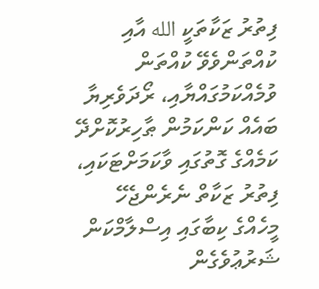ފިތުރު ޒަކާތަކީ الله އާއި ކުއްތަންވެވޭ ކުއްތަން ވުމެއްކަމުގައްޔާއި، ރޯދަވެރިޔާ ބައެއް ކަންކަމުން ޠާހިރުކޮށްދޭ ކަމެއްގެ ގޮތުގައި ވާކަމަށްޓަކައި، ފިތުރު ޒަކާތް ނެރެންޖެހޭ މީހެއްގެ ކިބާގައި އިސްލާމްކަން ޝަރުޢުވެގެން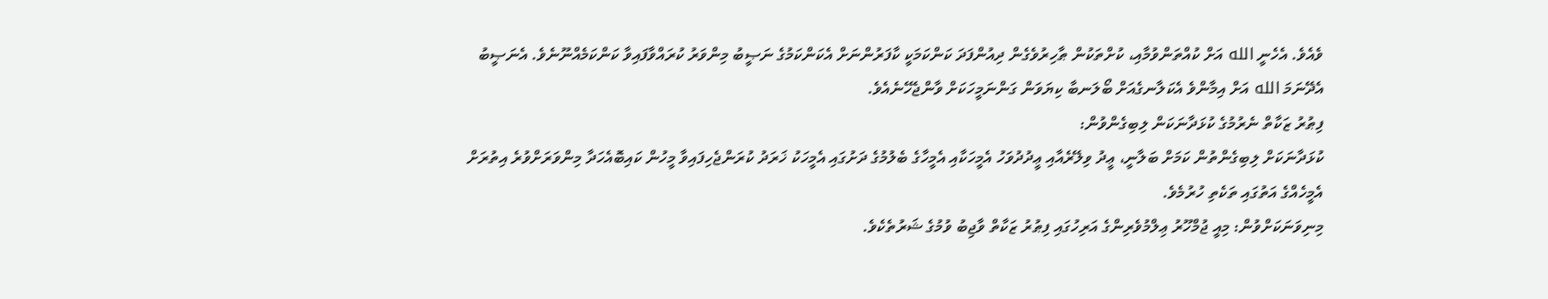ވެއެވެ. އެހެނީ الله އަށް ކުއްތަންވުމާއި، ކުށްތަކުން ޠާހިރުވެގެން ދިއުންފަދަ ކަންކަމަކީ ކާފަރުންނަށް އެކަންކަމުގެ ނަޞީބު މިންވަރު ކުރައްވާފައިވާ ކަންކަމެއްނޫނެވެ. އެނަޞީބު އެދޭނަމަ الله އަށް އިމާންވެ އެކަލާނގެއަށް ބޯލަނބާ ކިޔަވަން ގަންނަމީހަކަށް ވާންޖެހޭނެއެވެ.
ފިޠުރު ޒަކާތް ނެރުމުގެ ކުޅަދާނަކަން ލިބިގެންވުން:
ކުޅަދާނަކަށް ލިބިގެންތުން ކަމަށް ބަލާނީ، ޢީދު ވިލޭރެއާއި ޢީދުދުވަހު އެމީހަކާއި އެމީހާގެ ބެލުމުގެ ދަށުގައި އެމީހަކު ޚަރަދު ކުރަންޖެހިފައިވާ މީހުން ކައިބޮއެހަދާ މިންވަރަށްވުރެ އިތުރަށް އެމީހެއްގެ އަތުގައި ތަކެތި ހުރުމެވެ.
މިނިވަނަކަށްވުން: މިއީ ޖުމްހޫރު ޢިލްމުވެރިންގެ އަރިހުގައި ފިޠުރު ޒަކާތް ވާޖިބު ވުމުގެ ޝަރުތެކެވެ.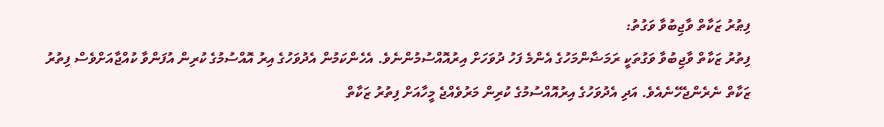ފިޠުރު ޒަކާތް ވާޖިބުވާ ވަގުތު:
ފިތުރު ޒަކާތް ވާޖިބުވާ ވަގުތަކީ ރަމަޟާންމަހުގެ އެންމެ ފަހު ދުވަހަށް އިރުއޮއްސުމުންނެވެ. އެހެންކަމުން އެދުވަހުގެ އިރު އޮއްސުމުގެ ކުރިން އުފަންވާ ކުއްޖާއަށްވެސް ފިތުރު ޒަކާތް ނެރެންޖެހޭނެއެވެ. އަދި އެދުވަހުގެ އިރުއޮއްސުމުގެ ކުރިން މަރުވެއްޖެ މީހާއަށް ފިތުރު ޒަކާތް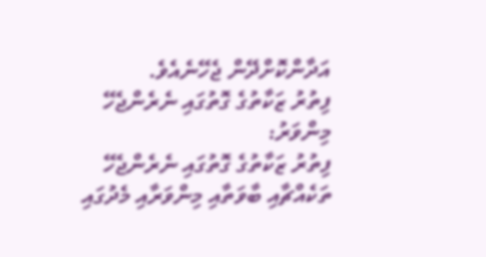އަދާންކޮށްދޭން ޖެހޭނެއެވެ.
ފިތުރު ޒަކާތުގެ ގޮތުގައި ނެރެންޖެހޭ މިންވަރު:
ފިތުރު ޒަކާތުގެ ގޮތުގައި ނެރެންޖެހޭ ތަކެއްޗާއި ބާވަތާއި މިންވަރާއި މެދުގައި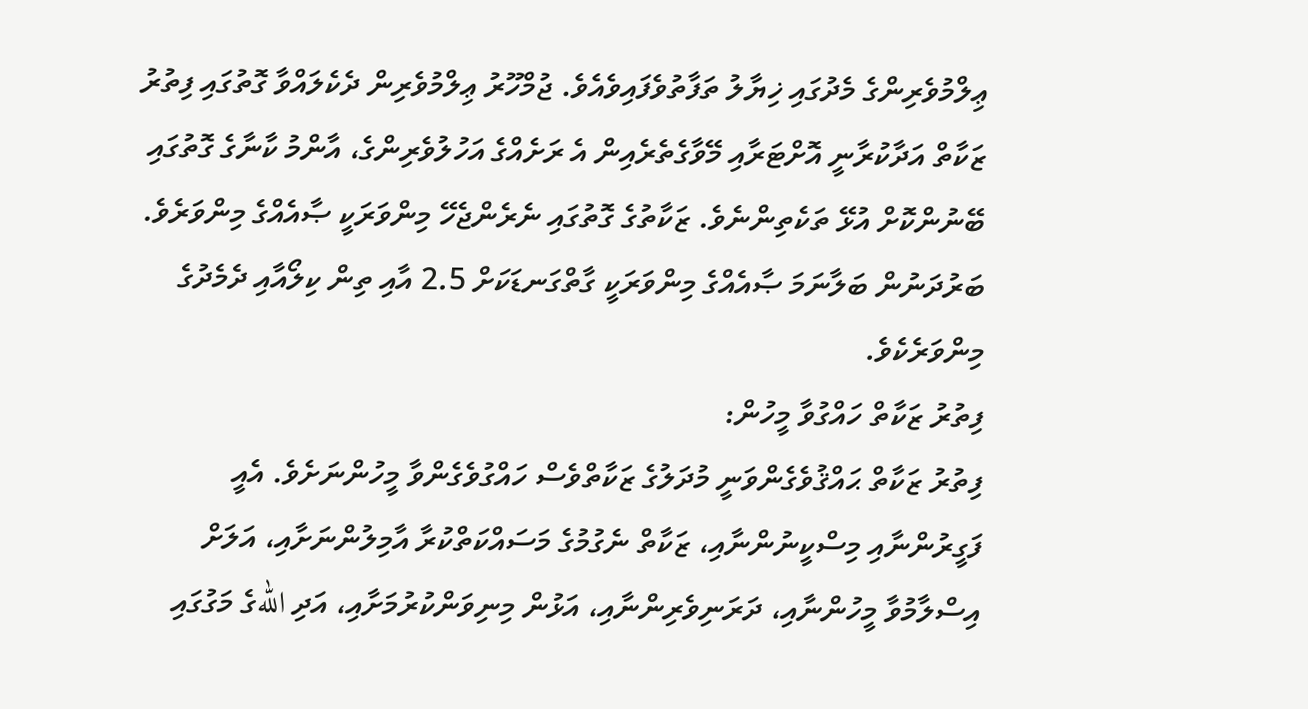ޢިލްމުވެރިންގެ މެދުގައި ޚިޔާލު ތަފާތުވެފައިވެއެވެ. ޖުމްހޫރު ޢިލްމުވެރިން ދެކެލައްވާ ގޮތުގައި ފިތުރު ޒަކާތް އަދާކުރާނީ އޮށްޓަރާއި މޭވާގެތެރެއިން އެ ރަށެއްގެ އަހުލުވެރިންގެ، އާންމު ކާނާގެ ގޮތުގައި ބޭނުންކޮށް އުޅޭ ތަކެތިންނެވެ. ޒަކާތުގެ ގޮތުގައި ނެރެންޖެހޭ މިންވަރަކީ ޞާއެއްގެ މިންވަރެވެ. ބަރުދަނުން ބަލާނަމަ ޞާއެއްގެ މިންވަރަކީ ގާތްގަނޑަކަށް 2.5 އާއި ތިން ކިލޯއާއި ދެމެދުގެ މިންވަރެކެވެ.
ފިތުރު ޒަކާތް ހައްގުވާ މީހުން:
ފިތުރު ޒަކާތް ޙައްޤުވެގެންވަނީ މުދަލުގެ ޒަކާތްވެސް ހައްގުވެގެންވާ މީހުންނަށެވެ. އެއީ ފަގީރުންނާއި މިސްކީނުންނާއި، ޒަކާތް ނެގުމުގެ މަސައްކަތްކުރާ އާމިލުންނަށާއި، އަލަށް އިސްލާމުވާ މީހުންނާއި، ދަރަނިވެރިންނާއި، އަޅުން މިނިވަންކުރުމަށާއި، އަދި اللهގެ މަގުގައި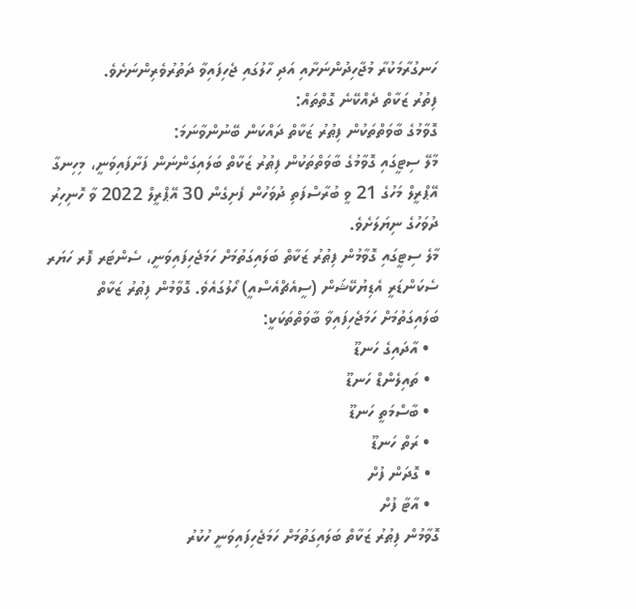ހަނގުރާމަކުރާ މުޖާހިދުންނަށާއި އަދި ހާލުގައި ޖެހިފައިވާ ދަތުރުވެރިންނަށެވެ.
ފިތުރު ޒަކާތް ދެއްކޭނެ ގޮތްތައް:
ގޮވާމުގެ ބާވަތްތަކުން ފިޠުރު ޒަކާތް ދައްކަން ބޭނުންވާނަމަ:
މާލޭ ސިޓީގައި ގޮވާމުގެ ބާވަތްތަކުން ފިޠުރު ޒަކާތް ބަލައިގަންނަން ފަށާފައިވަނީ، މިހިނގާ އޭޕްރީލް މަހުގެ 21 ވީ ބުރާސްފަތި ދުވަހުން ފެށިގެން 30 އޭޕްރީލް 2022 ވާ ހޮނިހިރު ދުވަހުގެ ނިޔަލަށެވެ.
މާލެ ސިޓީގައި ގޮވާމުން ފިޠުރު ޒަކާތް ބަލައިގަތުމަށް ހަމަޖެހިފައިވަނީ، ސެންޓަރ ފޮރ ހަޔަރ ސެކަންޑަރީ އެޑިޔުކޭޝަން (ސީއެޗްއެސްއީ) ހޯލުގައެވެ. ގޮވާމުން ފިޠުރު ޒަކާތް ބަލައިގަތުމަށް ހަމަޖެހިފައިވާ ބާވަތްތަކަކީ:
  • އާދައިގެ ހަނޑޫ
  • ތައިލެންޑް ހަނޑޫ
  • ބާސްމަތީ ހަނޑޫ
  • ރަތް ހަނޑޫ
  • ގޮދަން ފުށް
  • އާޓާ ފުށް
ގޮވާމުން ފިޠުރު ޒަކާތް ބަލައިގަތުމަށް ހަމަޖެހިފައިވަނީ ހުކުރު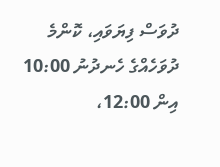ދުވަސް ފިޔަވައި، ކޮންމެ ދުވަހެއްގެ ހެނދުނު 10:00 އިން 12:00،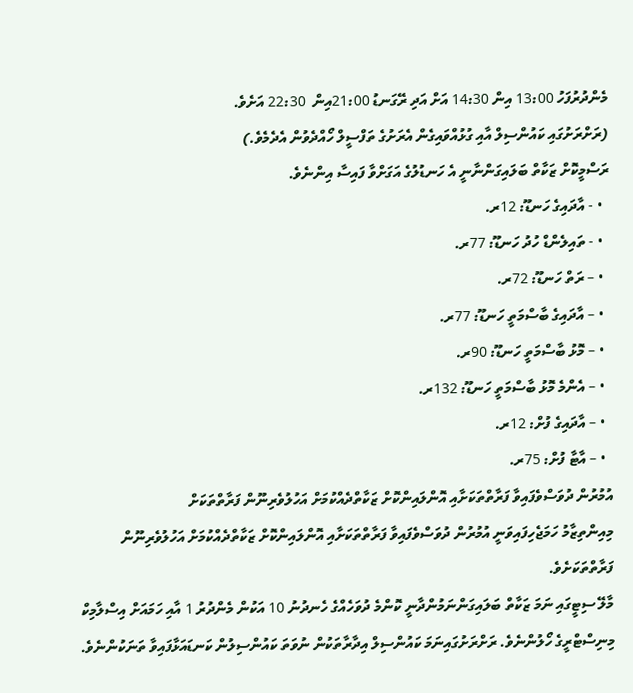މެންދުރުފަހު 13:00 އިން 14:30 އަށް އަދި ރޭގަނޑު 21:00އިން  22:30 އަށެވެ.
(ރަށްރަށުގައި ކައުންސިލް އާއި ގުޅުއްވައިގެން އެރަށުގެ ތަފްސީލް ހޯއްދެވުން އެދެމެވެ.)
ރަސްމީކޮށް ޒަކާތް ބަލައިގަންނާނީ އެ ހަނޑުލުގެ އަގަށްވާ ފައިސާ އިންނެވެ.
  • - އާދައިގެ ހަނޑޫ: 12ރ.
  • - ތައިލެންޑް ހުދު ހަނޑޫ: 77ރ.
  • – ރަތް ހަނޑޫ: 72ރ.
  • – އާދައިގެ ބާސްމަތީ ހަނޑޫ: 77ރ.
  • – މޮޅު ބާސްމަތީ ހަނޑޫ: 90ރ.
  • – އެންމެ މޮޅު ބާސްމަތީ ހަނޑޫ: 132ރ.
  • – އާދައިގެ ފުށް: 12ރ.
  • – އާޓާ ފުށް: 75ރ.
އުމުރުން ދުވަސްވެފައިވާ ފަރާތްތަކަށާއި އޮންލައިންކޮށް ޒަކާތްދެއްކުމަށް އަހުލުވެރިނޫން ފަރާތްތަކަށް
މިއިންތިޒާމު ހަމަޖެހިފައިވަނީ އުމުރުން ދުވަސްވެފައިވާ ފަރާތްތަކަށާއި އޮންލައިންކޮށް ޒަކާތްދެއްކުމަށް އަހުލުވެރިނޫން ފަރާތްތަކަށެވެ.
މާލޭ ސިޓީގައި ނަމަ ޒަކާތް ބަލައިގަންނަމުންދާނީ ކޮންމެ ދުވަހެއްގެ ހެނދުނު 10 އަކުން މެންދުރު 1 އާއި ހަމައަށް އިސްލާމިކް މިނިސްޓްރީގެ ހޯލުންނެވެ. ރަށްރަށުގައިނަމަ ކައުންސިލް އިދާރާތަކުން ނުވަތަ ކައުންސިލުން ކަނޑައަޅާފައިވާ ތަނަކުންނެވެ.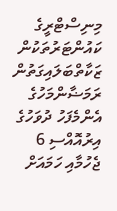މިނިސްޓްރީގެ ކައުންޓަރުތަކުން ޒަކާތްބަލައިގަތުން ރަމަޟާންމަހުގެ އެންމެފަހު ދުވަހުގެ އިރުއޮއްސި 6 ޖެހުމާއި ހަމައަށް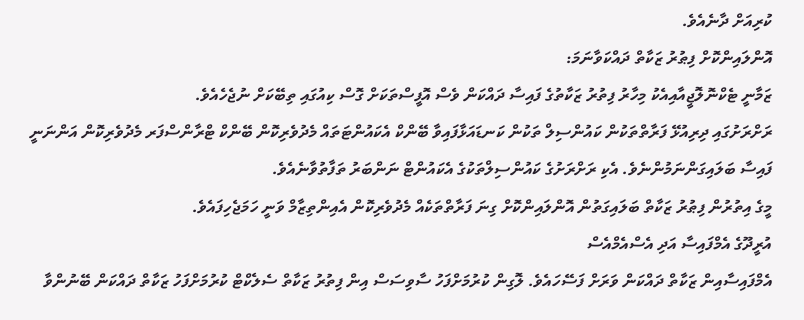ކުރިއަށް ދާނެއެވެ.
އޮންލައިންކޮށް ފިޠުރު ޒަކާތް ދައްކަވާނަމަ:
ޒަމާނީ ޓެކްނޮލޮޖީއާއިއެކު މިހާރު ފިތުރު ޒަކާތުގެ ފައިސާ ދައްކަން ވެސް އޮފީސްތަކަށް ގޮސް ކިއުގައި ތިބޭކަށް ނުޖެހެއެވެ.
ރަށްރަށުގައި ދިރިއުޅޭ ފަރާތްތަކުން ކައުންސިލް ތަކުން ކަނޑައަޅާފައިވާ ބޭންކް އެކައުންޓަތައް މެދުވެރިކޮން ބޭންކް ޓްރާންސްފަރ މެދުވެރިކޮން އަންނަނީ ފައިސާ ބަލައިގަންނަމުންނެވެ. އެކި ރަށްރަށުގެ ކައުންސިލްތަކުގެ އެކައުންޓް ނަންބަރު ތަފާތުވާނެއެވެ.
މީގެ އިތުރުން ފިޠުރު ޒަކާތް ބަލައިގަތުން އޮންލައިންކޮށް ގިނަ ފަރާތްތަކެއް މެދުވެރިކޮން އެއިންތިޒާމް ވަނީ ހަމަޖެހިފައެވެ.
އުރީދޫގެ އެމްފައިސާ އަދި އެސްއެމްއެސް
އެމްފައިސާއިން ޒަކާތް ދައްކަން ވަރަށް ފަސޭހައެވެ. ލޮގިން ކުރުމަށްފަހު ސާވިސަސް އިން ފިތުރު ޒަކާތް ސެލެކްޓް ކުރުމަށްފަހު ޒަކާތް ދައްކަން ބޭނުންވާ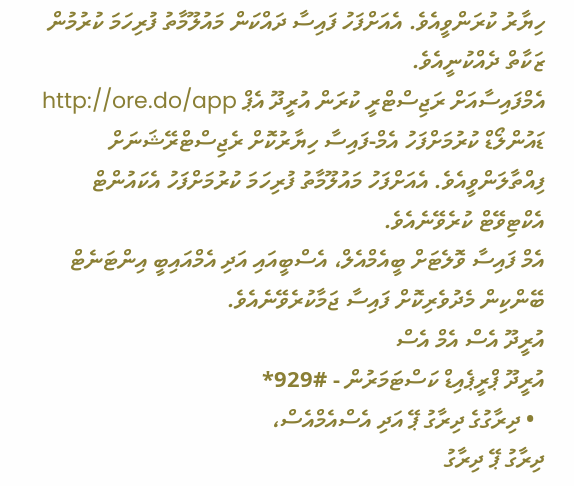ހިޔާރު ކުރަންވީއެވެ. އެއަށްފަހު ފައިސާ ދައްކަން މައުލޫމާތު ފުރިހަމަ ކުރުމުން ޒަކާތް ދެއްކުނީއެވެ.
އެމްފައިސާއަށް ރަޖިސްޓްރީ ކުރަން އުރީދޫ އެޕް http://ore.do/app ޑައުންލޯޑް ކުރުމަށްފަހު އެމް-ފައިސާ ހިޔާރުކޮށް ރެޖިސްޓްރޭޝަނަށް ފިއްތާލަންވީއެވެ. އެއަށްފަހު މައުލޫމާތު ފުރިހަމަ ކުރުމަށްފަހު އެކައުންޓް އެކްޓިވޭޓް ކުރެވޭނެއެވެ.
އެމް ފައިސާ ވޮލެޓަށް ބީއެމްއެލް، އެސްބީއައި އަދި އެމްއައިބީ އިންޓަނެޓް ބޭންކިން މެދުވެރިކޮށް ފައިސާ ޖަމާކުރެވޭނެއެވެ.
އުރީދޫ އެސް އެމް އެސް
އުރީދޫ ޕްރީޕެއިޑް ކަސްޓަމަރުން - #929*
  • ދިރާގުގެ ދިރާގު ޕޭ އަދި އެސްއެމްއެސް،
ދިރާގު ޕޭ ދިރާގު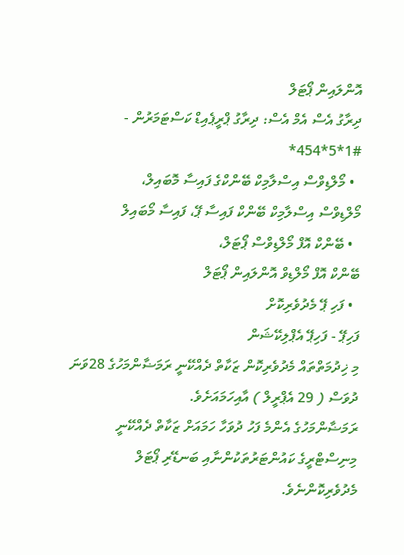އޮންލައިން ޕޯޓަލް
ދިރާގު އެސް އެމް އެސް: ދިރާގު ޕްރީޕެއިޑް ކަސްޓަމަރުން -  #1*5*454*
  • މޯލްޑިވްސް އިސްލާމިކް ބޭންކްގެ ފައިސާ މޮބައިލް،
މޯލްޑިވްސް އިސްލާމިކް ބޭންކް ފައިސާ ޕޭ، ފައިސާ މޯބައިލް
  • ބޭންކް އޮފް މޯލްޑިވްސް ޕޯޓަލް،
ބޭންކް އޮފް މޯލްޑިވް އޮންލައިން ޕޯޓަލް
  • ފަހި ޕޭ މެދުވެރިކޮށް
ފަހިޕޭ - ފަހިޕޭ އެޕްލިކޭޝަން
މި ޚިދުމަތްތައް މެދުވެރިކޮން ޒަކާތް ދެއްކޭނީ ރަމަޟާންމަހުގެ 28ވަނަ ދުވަސް ( 29 އެޕްރީލް ) އާއިހަމައަށެވެ.
ރަމަޟާންމަހުގެ އެންމެ ފަހު ދުވަހާ ހަމައަށް ޒަކާތް ދެއްކޭނީ މިނިސްޓްރީގެ ކައުންޓަރުތަކުންނާއި ބަނޑޭރި ޕޯޓަލް މެދުވެރިކޮންނެވެ.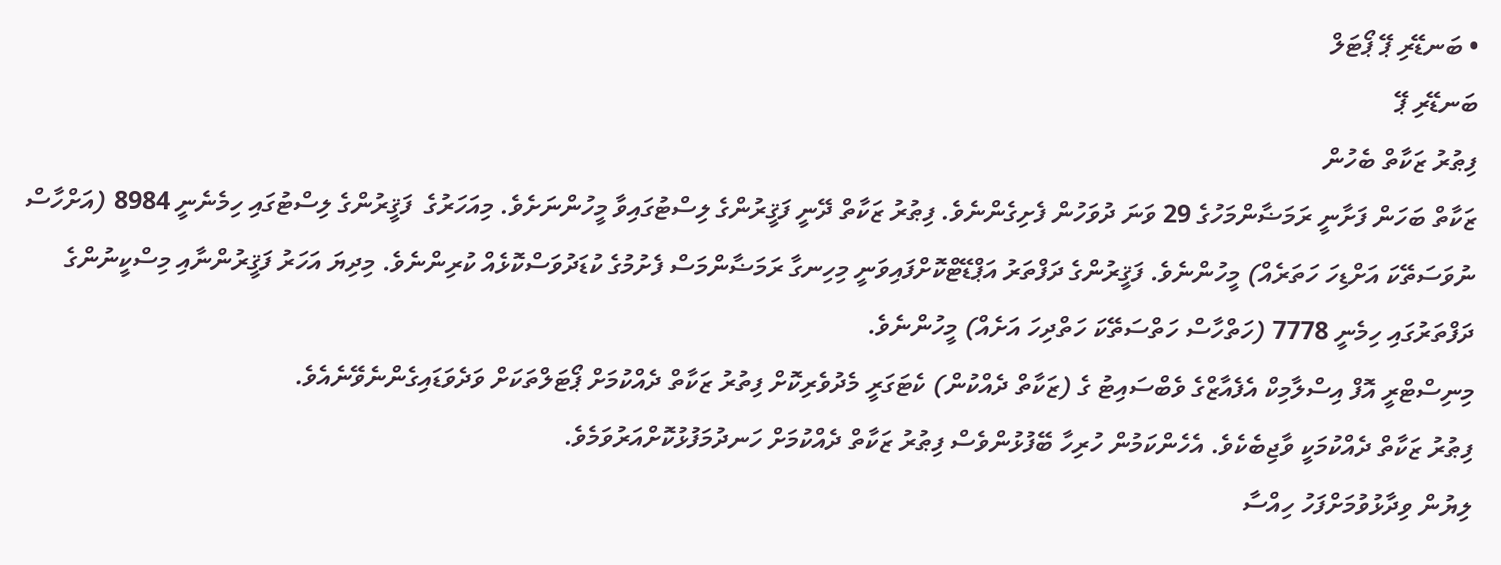• ބަނޑޭރި ޕޭ ޕޯޓަލް
ބަނޑޭރި ޕޭ
ފިޠުރު ޒަކާތް ބެހުން
ޒަކާތް ބަހަން ފަށާނީ ރަމަޟާންމަހުގެ 29 ވަނަ ދުވަހުން ފެށިގެންނެވެ. ފިޠުރު ޒަކާތް ދޭނީ ފަޤީރުންގެ ލިސްޓުގައިވާ މީހުންނަށެވެ. މިއަހަރުގެ  ފަޤީރުންގެ ލިސްޓުގައި ހިމެނެނީ 8984 (އަށްހާސް ނުވަސަތޭކަ އަށްޑިހަ ހަތަރެއް) މީހުންނެވެ. ފަޤީރުންގެ ދަފްތަރު އަޕްޑޭޓްކޮށްފައިވަނީ މިހިނގާ ރަމަޟާންމަސް ފެށުމުގެ ކުޑަދުވަސްކޮޅެއް ކުރިންނެވެ. މިދިޔަ އަހަރު ފަޤީރުންނާއި މިސްކީނުންގެ ދަފްތަރުގައި ހިމެނީ 7778 (ހަތްހާސް ހަތްސަތޭކަ ހަތްދިހަ އަށެއް) މީހުންނެވެ.
މިނިސްޓްރީ އޮފް އިސްލާމިކް އެފެއާޒްގެ ވެބްސައިޓު ގެ (ޒަކާތް ދެއްކުން) ކެޓަގަރީ މެދުވެރިކޮށް ފިތުރު ޒަކާތް ދެއްކުމަށް ޕޯޓަލްތަކަށް ވަދެވަޑައިގެންނެވޭނެއެވެ.
ފިޠުރު ޒަކާތް ދެއްކުމަކީ ވާޖިބެކެވެ. އެހެންކަމުން ހުރިހާ ބޭފުޅުންވެސް ފިޠުރު ޒަކާތް ދެއްކުމަށް ހަނދުމަފުޅުކޮށްއަރުވަމެވެ.
ލިޔުން ވިދާޅުވުމަށްފަހު ހިއްސާ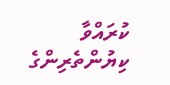ކުރައްވާ
ކިޔުންތެރިންގެ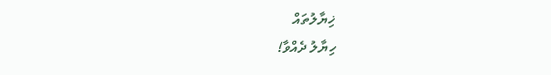ޚިޔާލުތައް
ހިޔާލު ދެއްވާ!